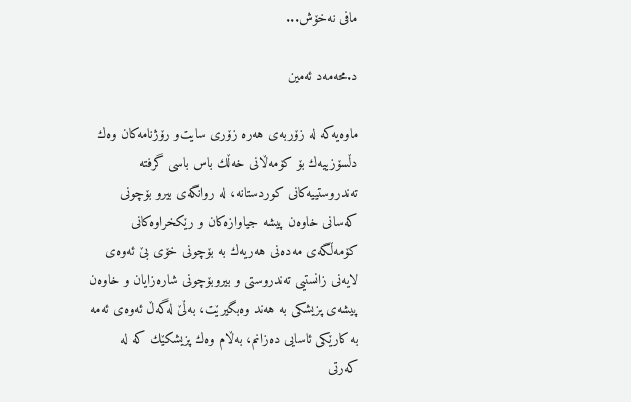مافی‌ نه‌خۆش...

د.محه‌مه‌د ئه‌مین

ماوه‌یه‌كه‌ له‌ زۆربه‌ی‌ هه‌ره‌ زۆری‌ سایت‌و رۆژنامه‌كان وه‌ك دڵسۆزییه‌ك بۆ كۆمه‌ڵانی‌ خه‌ڵك باس باسی‌ گرفته‌ ته‌ندروستییه‌كانی‌ كوردستانه‌، له‌ روانگه‌ی‌ بیرو بۆچونی‌ كه‌سانی‌ خاوه‌ن پیشه‌ جیاوازه‌كان ‌و رێكخراوه‌كانی‌ كۆمه‌ڵگه‌ی‌ مه‌ده‌نی‌ هه‌ریه‌ك به‌ بۆچونی‌ خۆی‌ بێ ئه‌وه‌ی‌ لایه‌نی‌ زانستیی‌ ته‌ندروستی‌ ‌و بیروبۆچونی‌ شاره‌زایان ‌و خاوه‌ن پیشه‌ی‌ پزیشكی‌ به‌ هه‌ند وه‌بگیرێت، به‌ڵێ‌ له‌گه‌ڵ‌ ئه‌وه‌ی‌ ئه‌مه‌ به‌ كارێكی‌ ئاسایی ده‌زانم، به‌ڵام وه‌ك پزیشكێك كه‌ له‌ كه‌رتی‌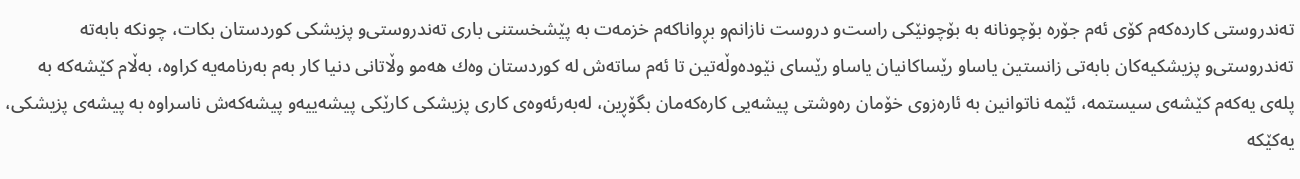ته‌ندروستی‌ كارده‌كه‌م كۆی‌ ئه‌م جۆره‌ بۆچونانه‌ به‌ بۆچونێكی‌ راست‌و دروست نازانم‌و بڕواناكه‌م خزمه‌ت به‌ پێشخستنی‌ باری‌ ته‌ندروستی‌‌و پزیشكی‌ كوردستان بكات، چونكه‌ بابه‌ته‌ ته‌ندروستی‌‌و پزیشكیه‌كان بابه‌تی‌ زانستین یاساو رێساكانیان یاساو رێسای‌ نێوده‌وڵه‌تین تا ئه‌م ساته‌ش له‌ كوردستان وه‌ك هه‌مو وڵاتانی‌ دنیا كار به‌م به‌رنامه‌یه‌ كراوه‌، به‌ڵام كێشه‌كه‌ به‌ پله‌ی‌ یه‌كه‌م كێشه‌ی‌ سیستمه‌، ئێمه‌ ناتوانین به‌ ئاره‌زوی‌ خۆمان ره‌وشتی‌ پیشه‌یی‌ كاره‌كه‌مان بگۆڕین، له‌به‌رئه‌وه‌ی‌ كاری‌ پزیشكی‌ كارێكی‌ پیشه‌ییه‌‌و پیشه‌كه‌ش ناسراوه‌ به‌ پیشه‌ی‌ پزیشكی‌، یه‌كێكه‌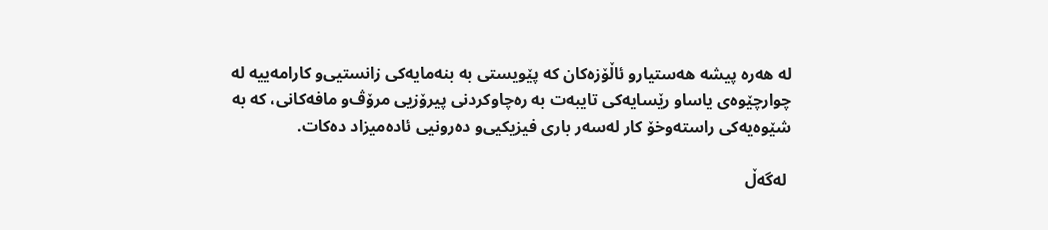له‌ هه‌ره‌ پیشه‌ هه‌ستیار‌و ئاڵۆزه‌كان كه‌ پێویستی‌ به‌ بنه‌مایه‌كی‌ زانستیی‌‌و كارامه‌ییه‌ له‌ چوارچێوه‌ی‌ یاساو رێسایه‌كی‌ تایبه‌ت به‌ ره‌چاوكردنی‌ پیرۆزیی‌ مرۆڤ‌و مافه‌كانی‌، كه‌ به‌ شێوه‌یه‌كی‌ راسته‌وخۆ كار له‌سه‌ر باری‌ فیزیكیی‌‌و ده‌رونیی‌ ئاده‌میزاد ده‌كات.

 له‌گه‌ڵ‌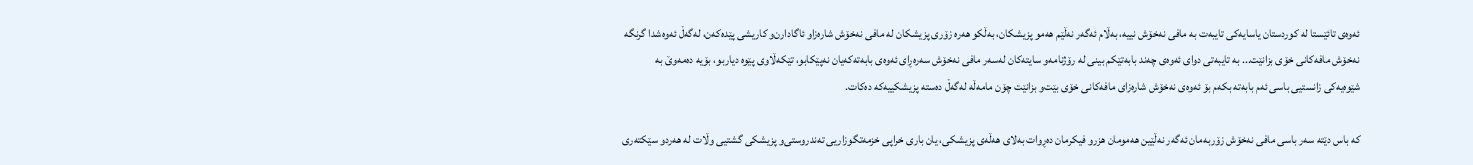ئه‌وه‌ی‌ تائێستا له‌ كوردستان یاسایه‌كی‌ تایبه‌ت به‌ مافی‌ نه‌خۆش نییه‌، به‌ڵام ئه‌گه‌ر نه‌ڵێم هه‌مو پزیشكان، به‌ڵكو هه‌ره‌ زۆری‌ پزیشكان له‌ مافی‌ نه‌خۆش شاره‌زاو ئاگادارن‌و كاریشی‌ پێده‌كه‌ن، له‌گه‌ڵ‌ ئه‌وه‌شدا گرنگه‌ نه‌خۆش مافه‌كانی‌ خۆی‌ بزانێت... به‌ تایبه‌تی‌ دوای‌ ئه‌وه‌ی‌ چه‌ند بابه‌تێكم بینی‌ له‌ رۆژنامه‌و سایته‌كان له‌سه‌ر مافی‌ نه‌خۆش سه‌ره‌ڕای‌ ئه‌وه‌ی‌ بابه‌ته‌كه‌یان نه‌پێكابو، تێكه‌ڵاوی پێوه‌ دیاربو، بۆیه‌ ده‌مه‌وێ‌ به‌ شێوه‌یه‌كی‌ زانستیی‌ باسی‌ ئه‌م بابه‌ته‌ بكه‌م بۆ ئه‌وه‌ی‌ نه‌خۆش شاره‌زای‌ مافه‌كانی‌ خۆی‌ بێت‌و بزانێت چۆن مامه‌ڵه‌ له‌گه‌ڵ‌ ده‌سته‌ پزیشكییه‌كه‌ ده‌كات.

كه‌ باس دێته‌ سه‌ر باسی‌ مافی‌ نه‌خۆش زۆربه‌مان ئه‌گه‌ر نه‌ڵێین هه‌مومان هزرو فیكرمان ده‌ڕوات به‌لای‌ هه‌ڵه‌ی‌ پزیشكی، یان باری‌ خراپی‌ خزمه‌تگوزاریی‌ ته‌ندروستی‌‌و پزیشكی‌ گشتیی‌ وڵات له‌ هه‌ردو سێكته‌ری‌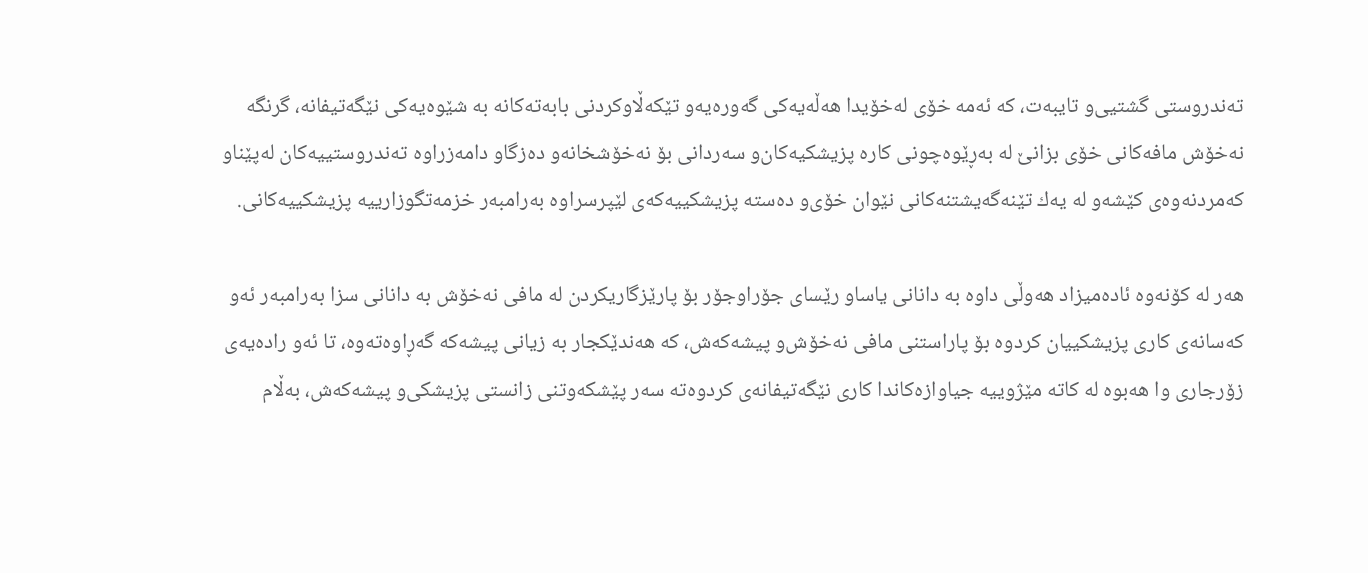ته‌ندروستی‌ گشتیی‌‌و تایبه‌ت، كه‌ ئه‌مه‌ خۆی‌ له‌خۆیدا هه‌ڵه‌یه‌كی‌ گه‌وره‌یه‌و تێكه‌ڵاوكردنی‌ بابه‌ته‌كانه‌ به‌ شێوه‌یه‌كی‌ نێگه‌تیفانه‌، گرنگه‌ نه‌خۆش مافه‌كانی‌ خۆی‌ بزانێ له‌ به‌ڕێوه‌چونی‌ كاره‌ پزیشكیه‌كان‌و سه‌ردانی‌ بۆ نه‌خۆشخانه‌‌و ده‌زگا‌و دامه‌زراوه‌ ته‌ندروستییه‌كان له‌پێناو كه‌مردنه‌وه‌ی‌ كێشه‌‌و له‌ یه‌ك تێنه‌گه‌یشتنه‌كانی‌ نێوان خۆی‌‌و ده‌سته‌ پزیشكییه‌كه‌ی‌ لێپرسراوه‌ به‌رامبه‌ر خزمه‌تگوزارییه‌ پزیشكییه‌كانی‌.

هه‌ر له‌ كۆنه‌وه‌ ئاده‌میزاد هه‌وڵی‌ داوه‌ به‌ دانانی‌ یاساو رێسای‌ جۆراوجۆر بۆ پارێزگاریكردن له‌ مافی‌ نه‌خۆش به‌ دانانی‌ سزا به‌رامبه‌ر ئه‌و كه‌سانه‌ی‌ كاری‌ پزیشكییان كردوه‌ بۆ پاراستنی‌ مافی‌ نه‌خۆش‌و پیشه‌كه‌ش، كه‌ هه‌ندێكجار به‌ زیانی‌ پیشه‌كه‌ گه‌ڕاوه‌ته‌وه‌، تا ئه‌و راده‌یه‌ی‌ زۆرجاری‌ وا هه‌بوه‌ له‌ كاته‌ مێژوییه‌ جیاوازه‌كاندا كاری نێگه‌تیفانه‌ی‌ كردوه‌ته‌ سه‌ر پێشكه‌وتنی‌ زانستی‌ پزیشكی‌‌و پیشه‌كه‌ش، به‌ڵام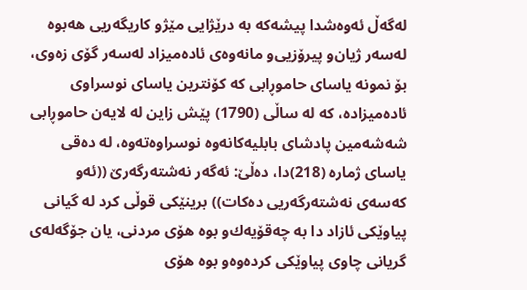له‌گه‌ڵ‌ ئه‌وه‌شدا پیشه‌كه‌ به‌ درێژایی‌ مێژو كاریگه‌ریی‌ هه‌بوه‌ له‌سه‌ر ژیان‌و پیرۆزیی‌‌و مانه‌وه‌ی‌ ئاده‌میزاد له‌سه‌ر گۆی‌ زه‌وی‌، بۆ نمونه‌ یاسای‌ حاموڕابی‌ كه‌ كۆنترین یاسای نوسراوی‌ ئاده‌میزاده‌، كه‌ له‌ ساڵی‌ (1790) پێش زاین له‌ لایه‌ن حاموڕابی‌ شه‌شه‌مین پادشای‌ بابلیه‌كانه‌وه‌ نوسراوه‌ته‌وه‌، له‌ ده‌قی‌ یاسای‌ ژماره‌ (218)دا، ده‌ڵێ‌: ئه‌گه‌ر نه‌شته‌رگه‌رێ ((ئه‌و كه‌سه‌ی‌ نه‌شته‌رگه‌ریی ده‌كات)) برینێكی‌ قوڵی‌ كرد له‌ گیانی‌ پیاوێكی‌ ئازاد دا به‌ چه‌قۆیه‌ك‌و بوه‌ هۆی‌ مردنی‌، یان جۆگه‌له‌ی‌ گریانی‌ چاوی‌ پیاوێكی‌ كرده‌وه‌‌و بوه‌ هۆی‌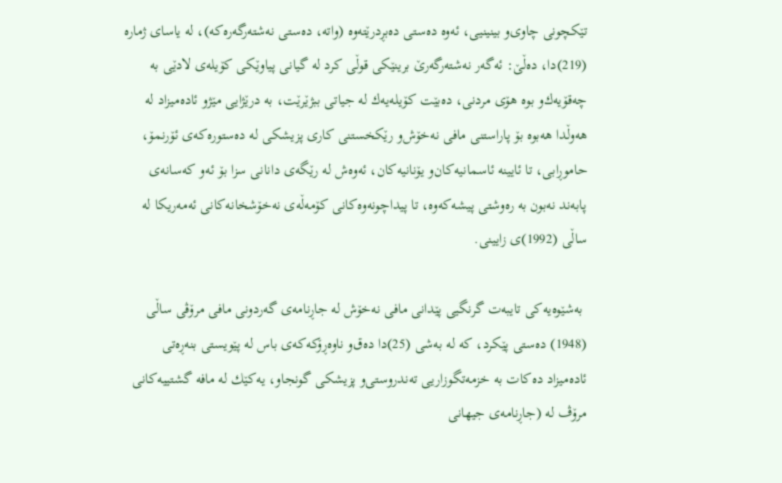تێكچونی‌ چاوی‌‌و بینینیی‌، ئه‌وه‌ ده‌ستی‌ ده‌بڕدرێته‌وه‌ (واته‌، ده‌ستی‌ نه‌شته‌رگه‌ره‌كه‌)، له‌ یاسای‌ ژماره‌ (219)دا، ده‌ڵێ‌: ئه‌گه‌ر نه‌شته‌رگه‌رێ برینێكی‌ قوڵی‌ كرد له‌ گیانی‌ پیاوێكی‌ كۆیله‌ی‌ لادێی‌ به‌ چه‌قۆیه‌ك‌و بوه‌ هۆی‌ مردنی‌، ده‌بێت كۆیله‌یه‌ك له‌ جیاتی‌ ببژێرێت، به‌ درێژایی‌ مێژو ئاده‌میزاد له‌ هه‌وڵدا هه‌بوه‌ بۆ پاراستنی‌ مافی‌ نه‌خۆش‌و رێكخستنی‌ كاری‌ پزیشكی‌ له‌ ده‌ستوره‌كه‌ی‌ ئۆرنمۆ، حاموڕابی‌، تا ئایینه‌ ئاسمانیه‌كان‌و یۆنانیه‌كان، ئه‌وه‌ش له‌ رێگه‌ی‌ دانانی‌ سزا بۆ ئه‌و كه‌سانه‌ی‌ پابه‌ند نه‌بون به‌ ره‌وشتی‌ پیشه‌كه‌وه‌، تا پیداچونه‌وه‌كانی‌ كۆمه‌ڵه‌ی‌ نه‌خۆشخانه‌كانی‌ ئه‌مه‌ریكا له‌ ساڵی‌ (1992)ی‌ زایینی‌.

 به‌شێوه‌یه‌كی‌ تایبه‌ت گرنگیی پێدانی‌ مافی‌ نه‌خۆش له‌ جاڕنامه‌ی‌ گه‌ردونی‌ مافی‌ مرۆڤی‌ ساڵی‌ (1948) ده‌ستی‌ پێكرد، كه‌ له‌ به‌شی‌ (25)دا ده‌ق‌و ناوه‌ڕۆكه‌كه‌ی‌ باس له‌ پێویستی‌ بنه‌ڕه‌تی‌ ئاده‌میزاد ده‌كات به‌ خزمه‌تگوزاریی‌ ته‌ندروستی‌‌و پزیشكی‌ گونجاو، یه‌كێك له‌ مافه‌ گشتییه‌كانی‌ مرۆڤ له‌ (جاڕنامه‌ی‌ جیهانی‌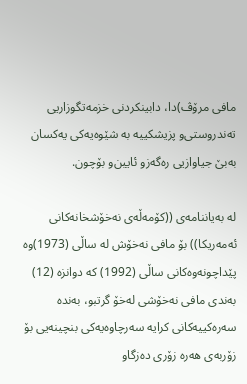مافی‌ مرۆڤ)دا، دابینكردنی‌ خزمه‌تگوزاریی‌ ته‌ندروستی‌‌و پزیشكییه‌ به‌ شێوه‌یه‌كی‌ یه‌كسان به‌بێ‌ جیاوازیی‌ ره‌گه‌ز‌و ئایین‌و بۆچون.

له‌ به‌یاننامه‌ی‌ ((كۆمه‌ڵه‌ی‌ نه‌خۆشخانه‌كانی‌ ئه‌مه‌ریكا)) بۆ مافی‌ نه‌خۆش له‌ ساڵی‌ (1973)وه‌ پێداچونه‌وه‌كانی‌ ساڵی‌ (1992) كه‌ دوانزه‌ (12) به‌ندی‌ مافی‌ نه‌خۆشی‌ له‌خۆ گرتبو، به‌نده‌ سه‌ره‌كییه‌كانی‌ كرایه‌ سه‌رچاوه‌یه‌كی‌ بنچینه‌یی‌ بۆ زۆربه‌ی‌ هه‌ره‌ زۆری‌ ده‌زگاو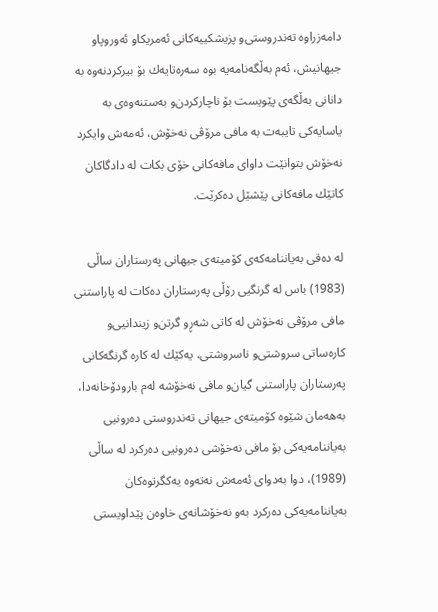دامه‌زراوه‌ ته‌ندروستی‌‌و پزیشكییه‌كانی‌ ئه‌مریكاو ئه‌وروپا‌و جیهانیش، ئه‌م به‌ڵگه‌نامه‌یه‌ بوه‌ سه‌ره‌تایه‌ك بۆ بیركردنه‌وه‌ به‌ دانانی‌ به‌ڵگه‌ی‌ پێویست بۆ ناچاركردن‌و به‌ستنه‌وه‌ی‌ به‌ یاسایه‌كی‌ تایبه‌ت به‌ مافی‌ مرۆڤی‌ نه‌خۆش، ئه‌مه‌ش وایكرد نه‌خۆش بتوانێت داوای‌ مافه‌كانی‌ خۆی‌ بكات له‌ دادگاكان كاتێك مافه‌كانی‌ پێشێل ده‌كرێت.

له‌ ده‌قی‌ به‌یاننامه‌كه‌ی‌ كۆمیته‌ی‌ جیهانی‌ په‌رستاران ساڵی‌ (1983) باس له‌ گرنگیی‌ رۆڵی‌ په‌رستاران ده‌كات له‌ پاراستنی‌ مافی‌ مرۆڤی‌ نه‌خۆش له‌ كاتی‌ شه‌ڕو گرتن‌و زیندانیی‌‌و كاره‌ساتی‌ سروشتی‌‌و ناسروشتی‌، یه‌كێك له‌ كاره‌ گرنگه‌كانی‌ په‌رستاران پاراستنی‌ گیان‌و مافی‌ نه‌خۆشه‌ له‌م بارودۆخانه‌دا، به‌هه‌مان شێوه‌ كۆمیته‌ی‌ جیهانی‌ ته‌ندروستی‌ ده‌رونیی‌ به‌یاننامه‌یه‌كی‌ بۆ مافی‌ نه‌خۆشی‌ ده‌رونیی‌ ده‌ركرد له‌ ساڵی‌ (1989)، دوا به‌دوای‌ ئه‌مه‌ش نه‌ته‌وه‌ یه‌كگرتوه‌كان به‌یاننامه‌یه‌كی‌ ده‌ركرد به‌و نه‌خۆشانه‌ی‌ خاوه‌ن پێداویستی‌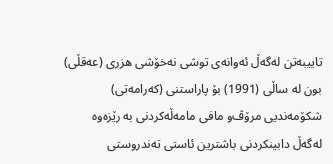تاییبه‌تن له‌گه‌ڵ‌ ئه‌وانه‌ی‌ توشی‌ نه‌خۆشی‌ هزری‌ (عه‌قڵی‌) بون له‌ ساڵی‌ (1991) بۆ پاراستنی‌ (كه‌رامه‌تی‌) شكۆمه‌ندیی‌ مرۆڤ‌و مافی‌ مامه‌ڵه‌كردنی‌ به‌ رێزه‌وه‌ له‌گه‌ڵ‌ دابینكردنی‌ باشترین ئاستی‌ ته‌ندروستی‌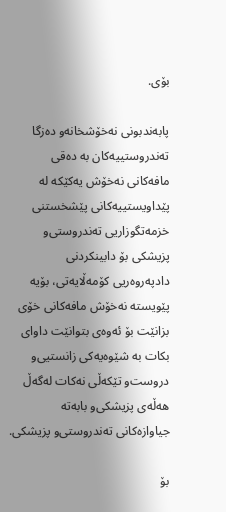بۆی‌.

پابه‌ندبونی‌ نه‌خۆشخانه‌و ده‌زگا ته‌ندروستییه‌كان به‌ ده‌قی‌ مافه‌كانی‌ نه‌خۆش یه‌كێكه‌ له‌ پێداویستییه‌كانی‌ پێشخستنی‌ خزمه‌تگوزاریی‌ ته‌ندروستی‌‌و پزیشكی‌ بۆ دابینكردنی‌ دادپه‌روه‌ریی‌ كۆمه‌ڵایه‌تی‌، بۆیه‌ پێویسته‌ نه‌خۆش مافه‌كانی‌ خۆی‌ بزانێت بۆ ئه‌وه‌ی‌ بتوانێت داوای‌ بكات به‌ شێوه‌یه‌كی‌ زانستیی‌‌و دروست‌و تێكه‌ڵی‌ نه‌كات له‌گه‌ڵ‌ هه‌ڵه‌ی‌ پزیشكی‌‌و بابه‌ته‌ جیاوازه‌كانی‌ ته‌ندروستی‌‌و پزیشكی‌.

بۆ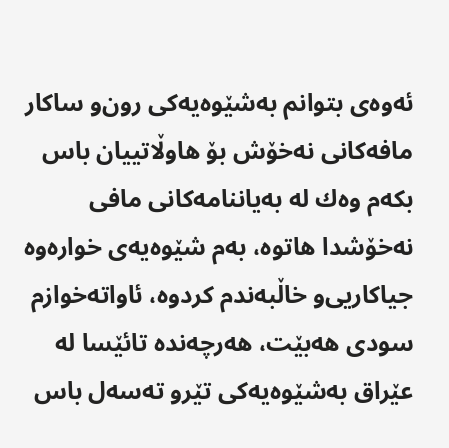ئه‌وه‌ی‌ بتوانم به‌شێوه‌یه‌كی‌ رون‌و ساكار مافه‌كانی‌ نه‌خۆش بۆ هاوڵاتییان باس بكه‌م وه‌ك له‌ به‌یاننامه‌كانی‌ مافی‌ نه‌خۆشدا هاتوه‌، به‌م شێوه‌یه‌ی‌ خواره‌وه‌ جیاكاریی‌‌و خاڵبه‌ندم كردوه‌، ئاواته‌خوازم سودی‌ هه‌بێت، هه‌رچه‌نده‌ تائێسا له‌ عێراق به‌شێوه‌یه‌كی‌ تێرو ته‌سه‌ل باس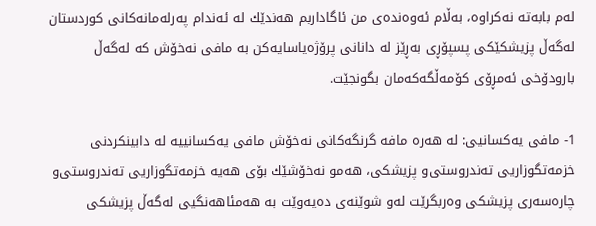له‌م بابه‌ته‌ نه‌كراوه‌، به‌ڵام ئه‌وه‌نده‌ی‌ من ئاگاداربم هه‌ندێك له‌ ئه‌ندام په‌رله‌مانه‌كانی‌ كوردستان له‌گه‌ڵ‌ پزیشكێكی‌ پسپۆڕی‌ به‌ڕێز له‌ دانانی‌ پرۆژه‌یاسایه‌كن به‌ مافی‌ نه‌خۆش كه‌ له‌گه‌ڵ‌ بارودۆخی‌ ئه‌مڕۆی‌ كۆمه‌ڵگه‌كه‌مان بگونجێت.

1- مافی‌ یه‌كسانیی‌: له‌ هه‌ره‌ مافه‌ گرنگه‌كانی‌ نه‌خۆش مافی‌ یه‌كسانییه‌ له‌ دابینكردنی‌ خزمه‌تگوزاریی ته‌ندروستی‌‌و پزیشكی‌، هه‌مو نه‌خۆشێك بۆی‌ هه‌یه‌ خزمه‌تگوزاریی‌ ته‌ندروستی‌‌و چاره‌سه‌ری‌ پزیشكی‌ وه‌ربگرێت له‌و شوێنه‌ی‌ ده‌یه‌وێت به‌ هه‌مئاهه‌نگیی‌ له‌گه‌ڵ‌ پزیشكی‌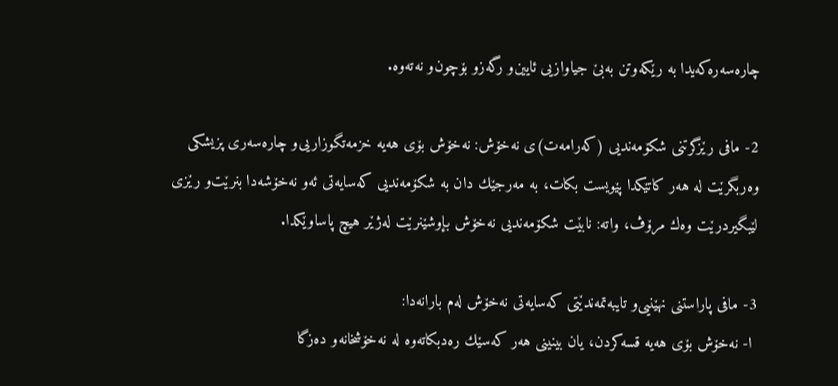چاره‌سه‌ره‌كه‌یدا به‌ رێكه‌وتن به‌بێ‌ جیاوازیی‌ ئایین‌و رگه‌زو بۆچون‌و نه‌ته‌وه‌.

2- مافی‌ رێزگرتنی‌ شكۆمه‌ندیی‌ (كه‌رامه‌ت)ی‌ نه‌خۆش: نه‌خۆش بۆی‌ هه‌یه‌ خزمه‌تگوزاریی‌‌و چاره‌سه‌ری‌ پزیشكی‌ وه‌ربگرێت له‌ هه‌ر كاتێكدا پێویست بكات، به‌ مه‌رجێك دان به‌ شكۆمه‌ندیی‌ كه‌سایه‌تی‌ ئه‌و نه‌خۆشه‌دا بنرێت‌و رێزی‌ لێبگیردرێت وه‌ك مرۆڤ، واته‌: نابێت شكۆمه‌ندیی‌ نه‌خۆش بإوشێنرێت له‌ژێر هیچ پاساوێكدا.

3- مافی‌ پاراستنی‌ نهێنیی‌‌و تایبه‌تمه‌ندێتی‌ كه‌سایه‌تی‌ نه‌خۆش له‌م بارانه‌دا:
 ا- نه‌خۆش بۆی‌ هه‌یه‌ قسه‌كردن، یان بینینی‌ هه‌ر كه‌سێك ره‌دبكاته‌وه‌ له‌ نه‌خۆشخانه‌و ده‌زگا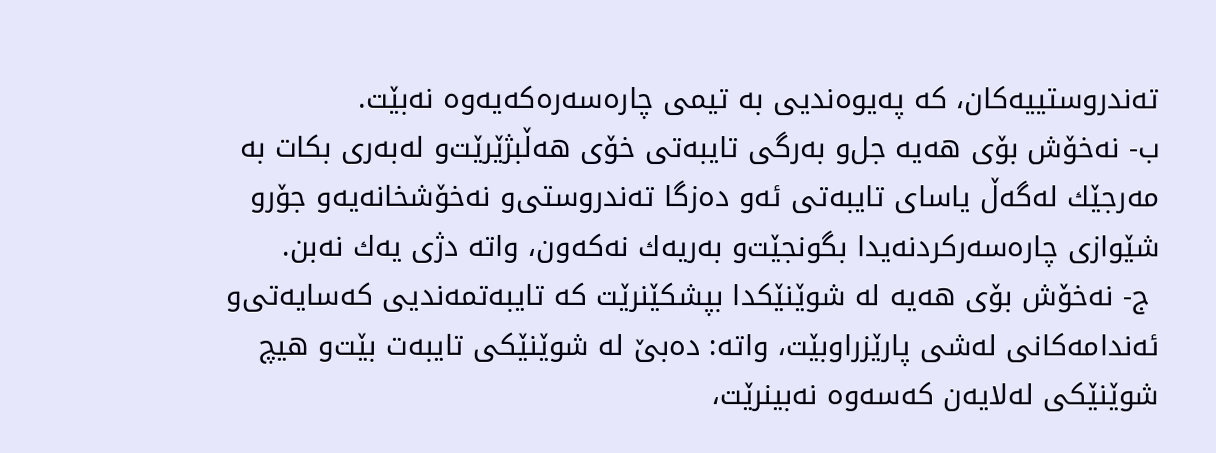ته‌ندروستییه‌كان، كه‌ په‌یوه‌ندیی‌ به‌ تیمی‌ چاره‌سه‌ره‌كه‌یه‌وه‌ نه‌بێت.
ب- نه‌خۆش بۆی‌ هه‌یه‌ جل‌و به‌رگی‌ تایبه‌تی‌ خۆی‌ هه‌ڵبژێرێت‌و له‌به‌ری‌ بكات به‌ مه‌رجێك له‌گه‌ڵ‌ یاسای‌ تایبه‌تی‌ ئه‌و ده‌زگا ته‌ندروستی‌‌و نه‌خۆشخانه‌یه‌‌و جۆرو شێوازی‌ چاره‌سه‌ركردنه‌یدا بگونجێت‌و به‌ریه‌ك نه‌كه‌ون، واته‌ دژی‌ یه‌ك نه‌بن.
 ج- نه‌خۆش بۆی‌ هه‌یه‌ له‌ شوێنێكدا بپشكێنرێت كه‌ تایبه‌تمه‌ندیی‌ كه‌سایه‌تی‌‌و ئه‌ندامه‌كانی‌ له‌شی‌ پارێزراوبێت، واته‌: ده‌بێ‌ له‌ شوێنێكی‌ تایبه‌ت بێت‌و هیچ شوێنێكی‌ له‌لایه‌ن كه‌سه‌وه‌ نه‌بینرێت،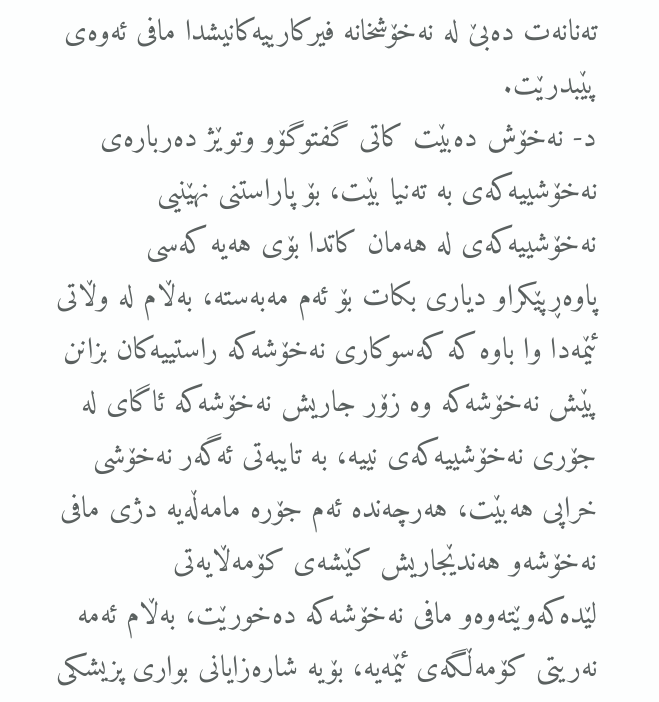ته‌نانه‌ت ده‌بێ‌ له‌ نه‌خۆشخانه‌ فیركارییه‌كانیشدا مافی‌ ئه‌وه‌ی‌ پێبدرێت.
د- نه‌خۆش ده‌بێت كاتی‌ گفتوگۆو وتوێژ ده‌رباره‌ی‌ نه‌خۆشییه‌كه‌ی‌ به‌ ته‌نیا بێت، بۆ پاراستنی‌ نهێنیی‌ نه‌خۆشییه‌كه‌ی‌ له‌ هه‌مان كاتدا بۆی‌ هه‌یه‌ كه‌سی‌ پاوه‌ڕپێكراو دیاری‌ بكات بۆ ئه‌م مه‌به‌سته‌، به‌ڵام له‌ وڵاتی‌ ئێمه‌دا وا باوه‌ كه‌ كه‌سوكاری‌ نه‌خۆشه‌كه‌ راستییه‌كان بزانن پێش نه‌خۆشه‌كه‌ وه‌ زۆر جاریش نه‌خۆشه‌كه‌ ئاگای‌ له‌ جۆری‌ نه‌خۆشییه‌كه‌ی‌ نییه‌، به‌ تایبه‌تی‌ ئه‌گه‌ر نه‌خۆشی‌ خراپی‌ هه‌بێت، هه‌رچه‌نده‌ ئه‌م جۆره‌ مامه‌ڵه‌یه‌ دژی‌ مافی‌ نه‌خۆشه‌‌و هه‌ندێجاریش كێشه‌ی‌ كۆمه‌ڵایه‌تی‌ لێده‌كه‌وێته‌وه‌‌و مافی‌ نه‌خۆشه‌كه‌ ده‌خورێت، به‌ڵام ئه‌مه‌ نه‌ریتی‌ كۆمه‌ڵگه‌ی‌ ئێمه‌یه‌، بۆیه‌ شاره‌زایانی‌ بواری‌ پزیشكی‌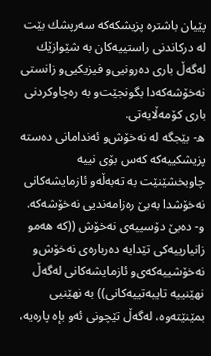پێیان باشتره‌ پزیشكه‌كه‌ سه‌رپشك بێت له‌ دركاندنی‌ راستییه‌كان به‌ شێوازێك له‌گه‌ڵ‌ باری‌ ده‌رونیی‌‌و فیزیكیی‌‌و زانستی‌ نه‌خۆشه‌كه‌دا بگونجێت‌و به‌ ره‌چاوكردنی‌ باری‌ كۆمه‌ڵایه‌تی‌.
ه- بێجگه‌ له‌ نه‌خۆش‌و ئه‌ندامانی‌ ده‌سته‌ پزیشكییه‌كه‌ كه‌س بۆی‌ نییه‌ چاوبخشێنێت به‌ ته‌به‌ڵه‌و ئازمایشه‌كانی‌ نه‌خۆشدا به‌بێ‌ ره‌زامه‌ندیی‌ نه‌خۆشه‌كه‌.
و- ده‌بێ‌ دۆسییه‌ی‌ نه‌خۆش ((كه‌ هه‌مو زانیارییه‌كی‌ تێدایه‌ ده‌رباره‌ی‌ نه‌خۆش‌و نه‌خۆشییه‌كه‌ی‌‌و ئازمایشه‌كانی‌ له‌گه‌ڵ‌ نهێنییه‌ تایبه‌تییه‌كانی‌)) به‌ نهێنیی‌ بمێنێته‌وه‌، له‌گه‌ڵ‌ تێچونی‌ ئه‌و بإه‌ پاره‌یه‌،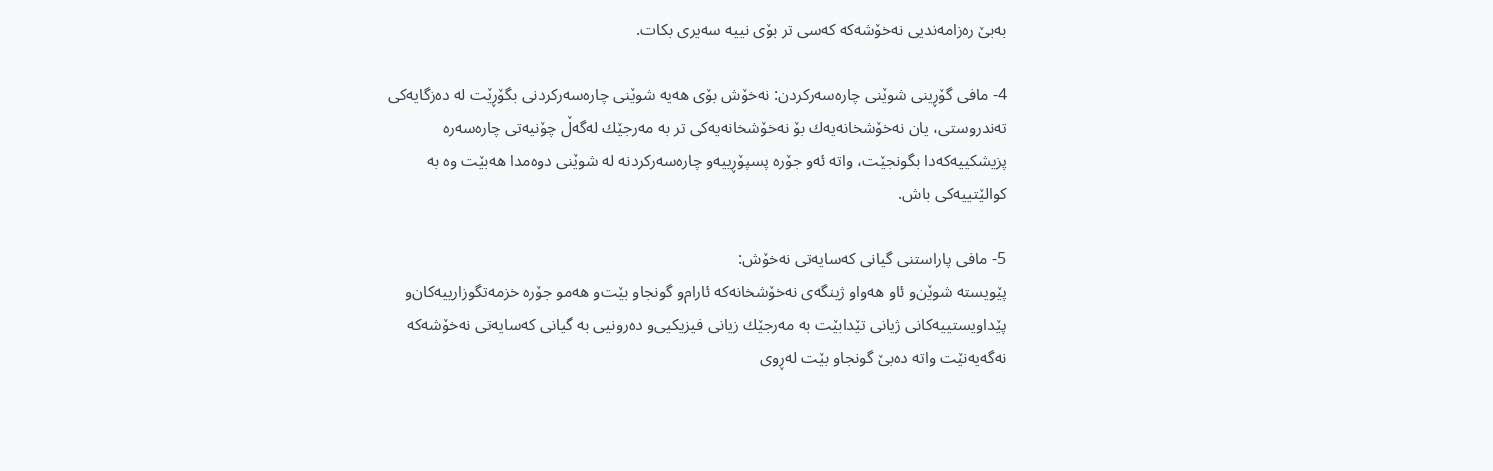به‌بێ‌ ره‌زامه‌ندیی‌ نه‌خۆشه‌كه‌ كه‌سی‌ تر بۆی‌ نییه‌ سه‌یری‌ بكات.

4- مافی‌ گۆڕینی‌ شوێنی‌ چاره‌سه‌ركردن: نه‌خۆش بۆی‌ هه‌یه‌ شوێنی‌ چاره‌سه‌ركردنی‌ بگۆڕێت له‌ ده‌زگایه‌كی‌ ته‌ندروستی‌، یان نه‌خۆشخانه‌یه‌ك بۆ نه‌خۆشخانه‌یه‌كی‌ تر به‌ مه‌رجێك له‌گه‌ڵ‌ چۆنیه‌تی‌ چاره‌سه‌ره‌ پزیشكییه‌كه‌دا بگونجێت، واته‌ ئه‌و جۆره‌ پسپۆڕییه‌‌و چاره‌سه‌ركردنه‌ له‌ شوێنی‌ دوه‌مدا هه‌بێت وه‌ به‌ كوالێتییه‌كی‌ باش.

5- مافی‌ پاراستنی‌ گیانی‌ كه‌سایه‌تی‌ نه‌خۆش:
پێویسته‌ شوێن‌و ئاو هه‌واو ژینگه‌ی‌ نه‌خۆشخانه‌كه‌ ئارام‌و گونجاو بێت‌و هه‌مو جۆره‌ خزمه‌تگوزارییه‌كان‌و پێداویستییه‌كانی‌ ژیانی‌ تێدابێت به‌ مه‌رجێك زیانی‌ فیزیكیی‌‌و ده‌رونیی‌ به‌ گیانی‌ كه‌سایه‌تی‌ نه‌خۆشه‌كه‌ نه‌گه‌یه‌نێت واته‌ ده‌بێ‌ گونجاو بێت له‌ڕوی‌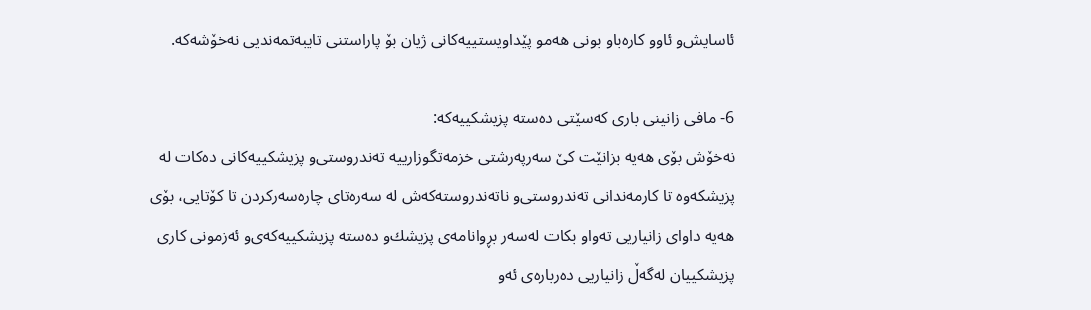ئاسایش‌و ئاو‌و كاره‌با‌و بونی‌ هه‌مو پێداویستییه‌كانی‌ ژیان بۆ پاراستنی‌ تایبه‌تمه‌ندیی‌ نه‌خۆشه‌كه‌.

6- مافی‌ زانینی‌ باری‌ كه‌سێتی‌ ده‌سته‌ پزیشكییه‌كه‌:
نه‌خۆش بۆی‌ هه‌یه‌ بزانێت كێ‌ سه‌رپه‌رشتی‌ خزمه‌تگوزارییه‌ ته‌ندروستی‌‌و پزیشكییه‌كانی‌ ده‌كات له‌ پزیشكه‌وه‌ تا كارمه‌ندانی‌ ته‌ندروستی‌‌و ناته‌ندروسته‌كه‌ش له‌ سه‌ره‌تای‌ چاره‌سه‌ركردن تا كۆتایی‌، بۆی‌ هه‌یه‌ داوای‌ زانیاریی‌ ته‌واو بكات له‌سه‌ر بڕوانامه‌ی‌ پزیشك‌و ده‌سته‌ پزیشكییه‌كه‌ی‌‌و ئه‌زمونی‌ كاری‌ پزیشكییان له‌گه‌ڵ‌ زانیاریی‌ ده‌رباره‌ی‌ ئه‌و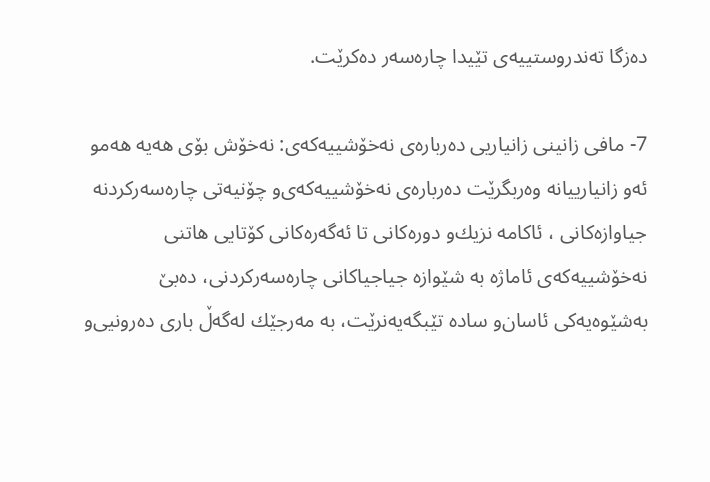ده‌زگا ته‌ندروستییه‌ی‌ تێیدا چاره‌سه‌ر ده‌كرێت.

7- مافی‌ زانینی‌ زانیاریی‌ ده‌رباره‌ی‌ نه‌خۆشییه‌كه‌ی‌: نه‌خۆش بۆی‌ هه‌یه‌ هه‌مو ئه‌و زانیارییانه‌ وه‌ربگرێت ده‌رباره‌ی‌ نه‌خۆشییه‌كه‌ی‌‌و چۆنیه‌تی‌ چاره‌سه‌ركردنه‌ جیاوازه‌كانی‌ ، ئاكامه‌ نزیك‌و دوره‌كانی‌ تا ئه‌گه‌ره‌كانی‌ كۆتایی هاتنی‌ نه‌خۆشییه‌كه‌ی‌ ئاماژه‌ به‌ شێوازه‌ جیاجیاكانی‌ چاره‌سه‌ركردنی‌، ده‌بێ‌ به‌شێوه‌یه‌كی‌ ئاسان‌و ساده‌ تێبگه‌یه‌نرێت، به‌ مه‌رجێك له‌گه‌ڵ‌ باری‌ ده‌رونیی‌‌و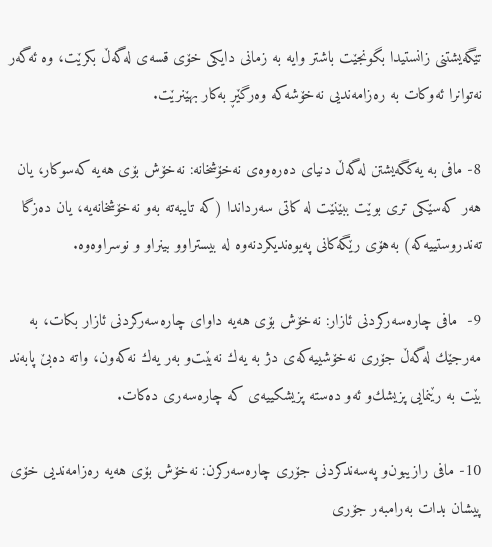تێگه‌یشتنی‌ زانستیدا بگونجێت باشتر وایه‌ به‌ زمانی‌ دایكی‌ خۆی‌ قسه‌ی‌ له‌گه‌ڵ‌ بكرێت، وه‌ ئه‌گه‌ر نه‌توانرا ئه‌وكات به‌ ره‌زامه‌ندیی‌ نه‌خۆشه‌كه‌ وه‌رگێڕ به‌كار بهێنرێت.

8- مافی‌ به‌ یه‌كگه‌یشتن له‌گه‌ڵ‌ دنیای‌ ده‌ره‌وه‌ی‌ نه‌خۆشخانه‌: نه‌خۆش بۆی‌ هه‌یه‌ كه‌سوكار، یان هه‌ر كه‌سێكی‌ تری‌ بوێت ببێنێت له‌ كاتی‌ سه‌رداندا (كه‌ تایبه‌ته‌ به‌و نه‌خۆشخانه‌یه‌، یان ده‌زگا ته‌ندروستییه‌كه‌) به‌هۆی‌ رێگه‌كانی‌ په‌یوه‌ندیكردنه‌وه‌ له‌ بیستراو‌و بینراو ‌و نوسراوه‌وه‌.

9-  مافی‌ چاره‌سه‌ركردنی‌ ئازار: نه‌خۆش بۆی‌ هه‌یه‌ داوای‌ چاره‌سه‌ركردنی‌ ئازار بكات، به‌ مه‌رجێك له‌گه‌ڵ‌ جۆری‌ نه‌خۆشییه‌كه‌ی‌ دژ به‌ یه‌ك نه‌بێت‌و به‌ر یه‌ك نه‌كه‌ون، واته‌ ده‌بێ‌ پابه‌ند بێت به‌ رێنمایی‌ پزیشك‌و ئه‌و ده‌سته‌ پزیشكییه‌ی‌ كه‌ چاره‌سه‌ری‌ ده‌كات.

10- مافی‌ رازیبون‌و په‌سه‌ندكردنی‌ جۆری‌ چاره‌سه‌ركرن: نه‌خۆش بۆی‌ هه‌یه‌ ره‌زامه‌ندیی‌ خۆی‌ پیشان بدات به‌رامبه‌ر جۆری‌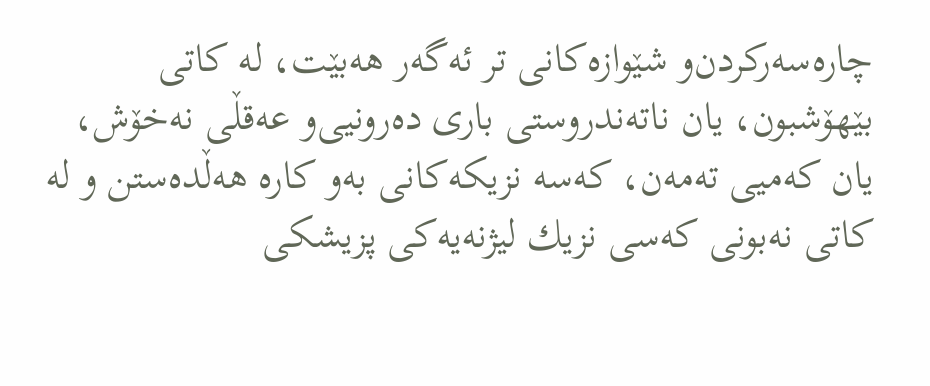چاره‌سه‌ركردن‌و شێوازه‌كانی‌ تر ئه‌گه‌ر هه‌بێت، له‌ كاتی‌ بێهۆشبون، یان ناته‌ندروستی‌ باری‌ ده‌رونیی‌‌و عه‌قڵی‌ نه‌خۆش، یان كه‌میی‌ ته‌مه‌ن، كه‌سه‌ نزیكه‌كانی‌ به‌و كاره‌ هه‌ڵده‌ستن و له‌ كاتی‌ نه‌بونی‌ كه‌سی‌ نزیك لیژنه‌یه‌كی‌ پزیشكی‌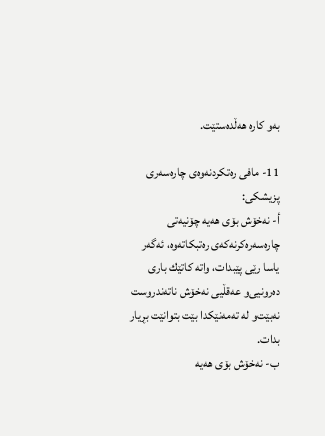به‌و كاره‌ هه‌ڵده‌ستێت.

11- مافی‌ ره‌تكردنه‌وه‌ی‌ چاره‌سه‌ری‌ پزیشكی‌:
أ‌- نه‌خۆش بۆی‌ هه‌یه‌ چۆنیه‌تی‌ چاره‌سه‌ره‌كرنه‌كه‌ی‌ ره‌تبكاته‌وه‌، ئه‌گه‌ر یاسا رێی‌ پێبدات، واته‌ كاتێك باری‌ ده‌رونیی‌‌و عه‌قڵیی‌ نه‌خۆش ناته‌ندروست نه‌بێت‌و له‌ ته‌مه‌نێكدا بێت بتوانێت بڕیار بدات.
ب‌- نه‌خۆش بۆی‌ هه‌یه‌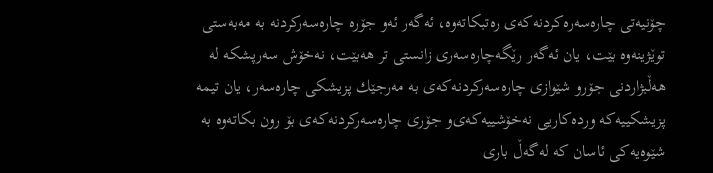چۆنیه‌تی‌ چاره‌سه‌ره‌كردنه‌كه‌ی‌ ره‌تبكاته‌وه‌، ئه‌گه‌ر ئه‌و جۆره‌ چاره‌سه‌ركردنه‌ به‌ مه‌به‌ستی‌ توێژینه‌وه‌ بێت، یان ئه‌گه‌ر رێگه‌چاره‌سه‌ری‌ زانستی‌ تر هه‌بێت، نه‌خۆش سه‌رپشكه‌ له‌ هه‌ڵبژاردنی‌ جۆر‌و شێوازی‌ چاره‌سه‌ركردنه‌كه‌ی‌ به‌ مه‌رجێك پزیشكی‌ چاره‌سه‌ر، یان تیمه‌ پزیشكییه‌كه‌ ورده‌كاریی‌ نه‌خۆشییه‌كه‌ی‌‌و جۆری‌ چاره‌سه‌ركردنه‌كه‌ی‌ بۆ رون بكاته‌وه‌ به‌ شێوه‌یه‌كی‌ ئاسان كه‌ له‌گه‌ڵ‌ باری‌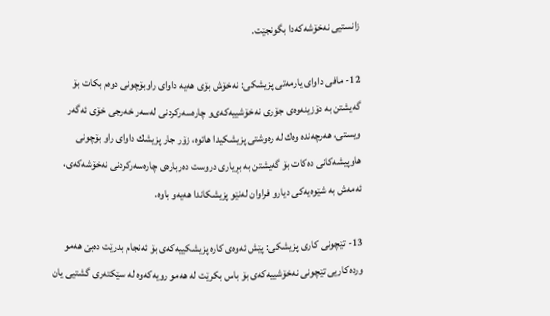زانستیی‌ نه‌خۆشه‌كه‌دا بگونجێت.

12- مافی‌ داوای‌ یارمه‌تی‌ پزیشكی‌: نه‌خۆش بۆی‌ هه‌یه‌ داوای‌ راوبۆچونی‌ دوه‌م بكات بۆ گه‌یشتن به‌ دۆزینه‌وه‌ی‌ جۆری‌ نه‌خۆشییه‌كه‌ی‌‌و چاره‌سه‌ركردنی‌ له‌سه‌ر خه‌رجی‌ خۆی‌ ئه‌گه‌ر ویستی‌، هه‌رچه‌نده‌ وه‌ك له‌ ره‌وشتی‌ پزیشكیدا هاتوه‌، زۆر جار پزیشك داوای‌ راو بۆچونی‌ هاوپیشه‌كانی‌ ده‌كات بۆ گه‌یشتن به‌ بڕیاری‌ دروست ده‌رباره‌ی‌ چاره‌سه‌ركردنی‌ نه‌خۆشه‌كه‌ی‌، ئه‌مه‌ش به‌ شێوه‌یه‌كی‌ دیار‌و فراوان له‌نێو پزیشكاندا هه‌یه‌‌و باوه‌.

13- تێچونی‌ كاری‌ پزیشكی: پێش ئه‌وه‌ی‌ كاره‌ پزیشكییه‌كه‌ی‌ بۆ ئه‌نجام بدرێت ده‌بێ‌ هه‌مو ورده‌كاریی‌ تێچونی‌ نه‌خۆشییه‌كه‌ی‌ بۆ باس بكرێت له‌ هه‌مو رویه‌كه‌وه‌ له‌ سێكته‌ری‌ گشتیی‌ یان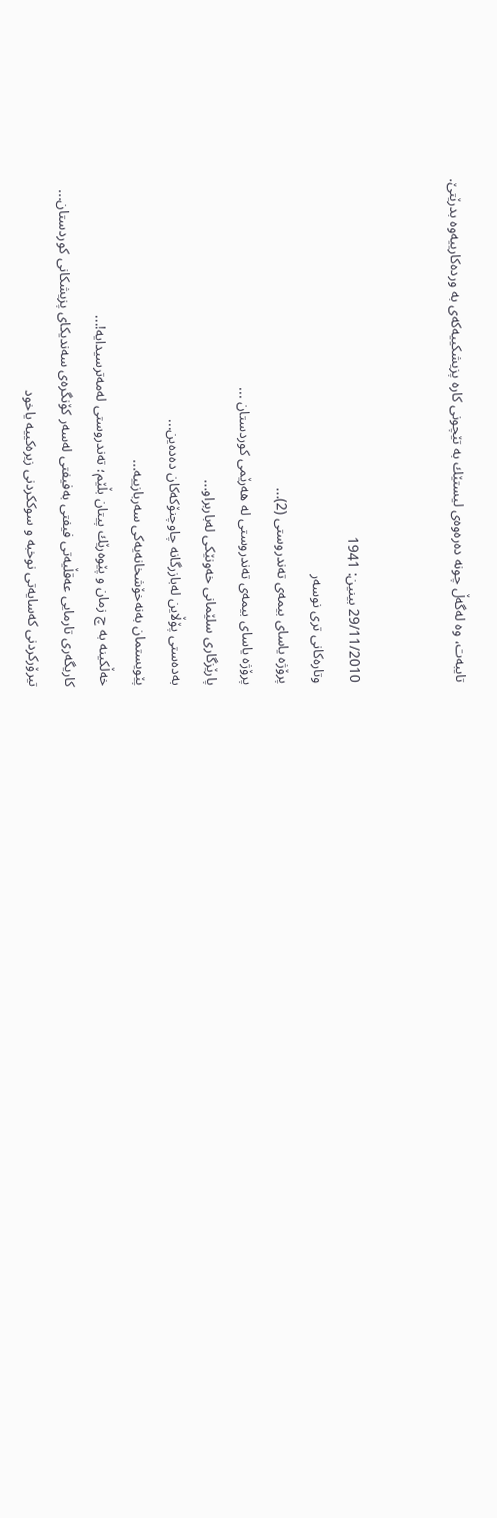تایبه‌ت، وه‌ له‌گه‌ڵ‌ چونه‌ ده‌ره‌وه‌ی‌ لیستێك به‌ تێچونی‌ كاره‌ پزیشكییه‌كه‌ی‌ به‌ ورده‌كارییه‌وه‌ بدرێتێ‌.


29/11/2010 بینین: 1941
وتاره‌کانی تری نوسه‌ر
پرۆژه‌ یاسای‌ بیمه‌ی‌ ته‌ندروستی‌ (2)...
پرۆژه‌ یاسای‌ بیمه‌ی‌ ته‌ندروستی‌ له‌ هه‌رێمی‌ كوردستان ...
پارێزگاری‌ سلێمانی‌ خه‌ونێكی‌ له‌باربراو...
به‌ده‌ستی‌ پۆڵاین له‌بازرگانه‌ چاوچنۆكه‌كان ده‌ده‌ین...
پێویستمان به‌نه‌خۆشخانه‌یه‌كی‌ سه‌ربازییه‌...
خه‌ڵكینه به‌ چ زمان و پێوه‌رێك پیتان بڵێم؛ ته‌ندروستی‌ له‌مه‌ترسیدایه‌!...
كاریگه‌ری‌ تارمایی‌ عه‌قڵیه‌تی‌ فیفتی‌ به‌فیفتی‌ له‌سه‌ر كۆنگره‌ی‌ سه‌ندیكای‌ پزیشكانی‌ كوردستان...
تیرۆركردنی‌ كه‌سایه‌تی‌ نوخبه ‌و سوككردنی‌ زیره‌كییه‌ یاخود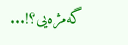گه‌مژه‌یی‌؟!...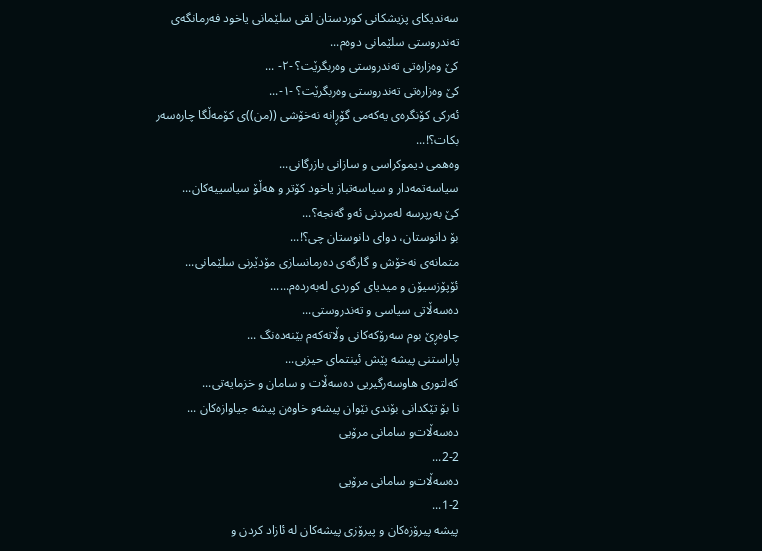سه‌ندیكای‌ پزیشكانی‌ كوردستان لقی‌ سلێمانی‌ یاخود فه‌رمانگه‌ی‌ ته‌ندروستی‌ سلێمانی‌ دوه‌م...
کێ وەزارەتی تەندروستی وەربگرێت؟ -٢- ...
کێ وەزارەتی تەندروستی وەربگرێت؟ -١-...
ئه‌ركی‌ كۆنگره‌ی یه‌كه‌می‌ گۆڕانه‌ نه‌خۆشی‌ ((من))ی‌ كۆمه‌ڵگا چاره‌سه‌ر بكات؟!...
وه‌همی‌ دیموكراسی‌ و سازانی‌ بازرگانی‌...
سیاسه‌تمه‌دار و سیاسه‌تباز یاخود كۆتر و هه‌ڵۆ سیاسییه‌كان...
كێ‌ به‌رپرسه‌ له‌مردنی‌ ئه‌و گه‌نجه؟...
بۆ دانوستان، دوای دانوستان چی؟!...
متمانه‌ی‌ نه‌خۆش و گارگه‌ی‌ ده‌رمانسازی‌ مۆدێرنی‌ سلێمانی‌...
ئۆپۆزسیۆن و میدیای‌ كوردی‌ له‌به‌رده‌م......
ده‌سه‌ڵاتی‌ سیاسی‌ و ته‌ندروستی‌...
چاوەڕێ بوم سەرۆكەكانی وڵاتەكەم بێنەدەنگ ...
پاراستنی‌ پیشه‌ پێش ئینتمای‌ حیزبی‌...
كه‌لتوری‌ هاوسه‌رگیریی‌ ده‌سه‌ڵات ‌و سامان ‌و خزمایه‌تی‌...
نا بۆ تێكدانی‌ بۆندی‌ نێوان پیشه‌‌و خاوه‌ن پیشه‌ جیاوازه‌كان ...
ده‌سه‌ڵات‌و سامانی‌ مرۆیی‌
2-2...
ده‌سه‌ڵات‌و سامانی‌ مرۆیی‌
1-2...
پیشه‌ پیرۆزه‌كان و پیرۆزی‌ پیشه‌كان له‌ ئازاد كردن و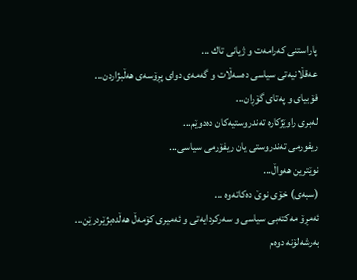پاراستنی‌ كه‌رامه‌ت و ژیانی‌ تاك ...
عه‌قڵانیه‌تی‌ سیاسی‌ ده‌سه‌ڵات و گه‌مه‌ی‌ دوای‌ پڕۆسه‌ی‌ هه‌ڵبژاردن...
فۆبیای‌ و په‌تای‌ گۆڕان...
له‌بری‌ راوێژكاره‌ ته‌ندروستیه‌كان ده‌دوێم...
ریفورمی‌ ته‌ندروستی‌ یان ریفۆرمی‌ سیاسی‌...
نوێترین هه‌واڵ...
(سبەى) خۆى نوێ دەکاتەوە ...
ئه‌مڕۆ مه‌كته‌بی‌ سیاسی‌ و سه‌ركردایه‌تی‌ و ئه‌میری‌ كۆمه‌ڵ هەڵدەبژێردرێن...
به‌رشه‌لۆنه‌ دوه‌م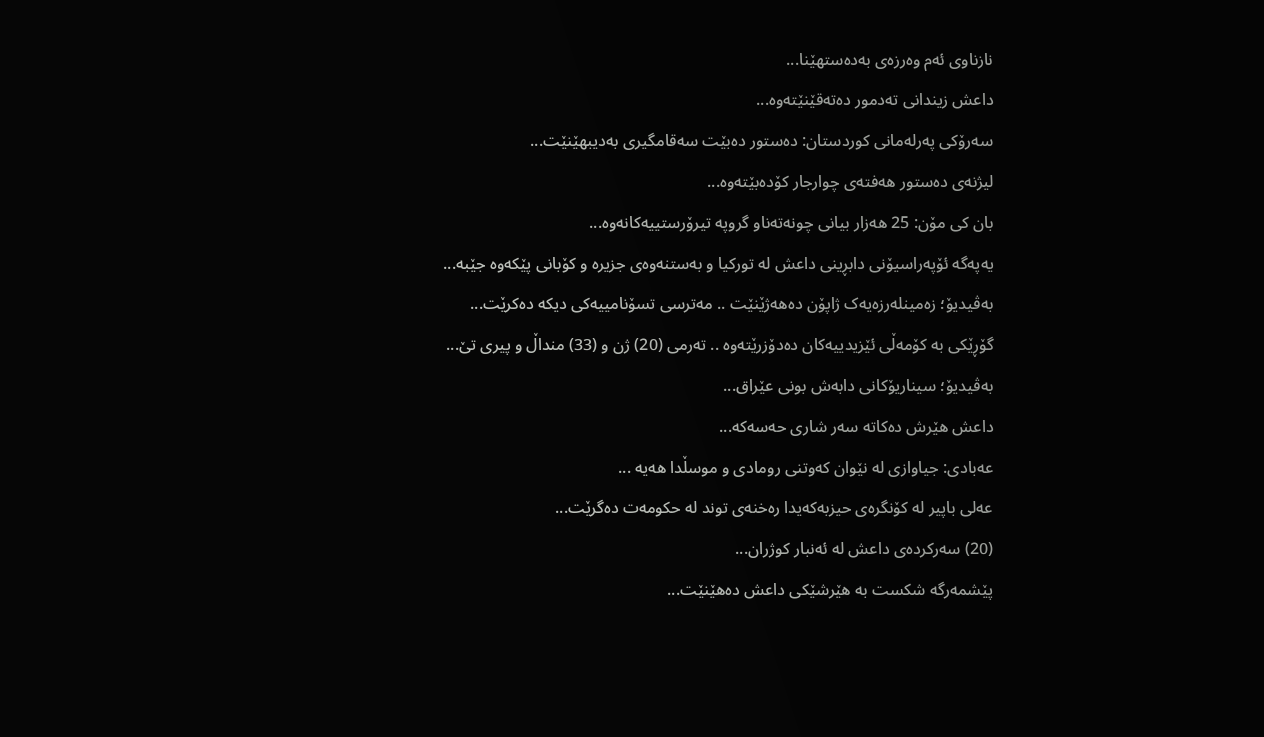نازناوی ئه‌م وه‌رزه‌ی به‌ده‌ستهێنا...
داعش زیندانی تەدمور دەتەقێنێتەوە...
سەرۆكی پەرلەمانی كوردستان: دەستور دەبێت سەقامگیری بەدیبهێنێت...
لیژنەی دەستور هەفتەی چوارجار كۆدەبێتەوە...
بان كی مۆن: 25 هەزار بیانی چونەتەناو گروپە تیرۆرستییەكانەوە...
یەپەگە ئۆپەراسیۆنی دابڕینی داعش لە تورکیا و بەستنەوەی جزیرە و کۆبانی پێکەوە جێبە...
بەڤیدیۆ؛ زەمینلەرزەیەک ژاپۆن دەهەژێنێت .. مەترسی تسۆنامییەکی دیکە دەکرێت...
گۆڕێکی بە کۆمەڵی ئێزیدییەکان دەدۆزرێتەوە .. تەرمی (20) ژن و (33) منداڵ و پیری تێ...
بەڤیدیۆ؛ سیناریۆکانی دابەش بونی عێراق...
داعش هێرش دەکاتە سەر شاری حەسەکە...
عه‌بادی: جیاوازی له‌ نێوان کەوتنی رومادی و موسڵدا هه‌یه‌ ...
عەلی باپیر لە کۆنگرەی حیزبەکەیدا رەخنەی توند لە حکومەت دەگرێت...
(20) سه‌ركرده‌ی داعش لە ئەنبار کوژران...
پێشمەرگە شكست بە هێرشێكی داعش دەهێنێت...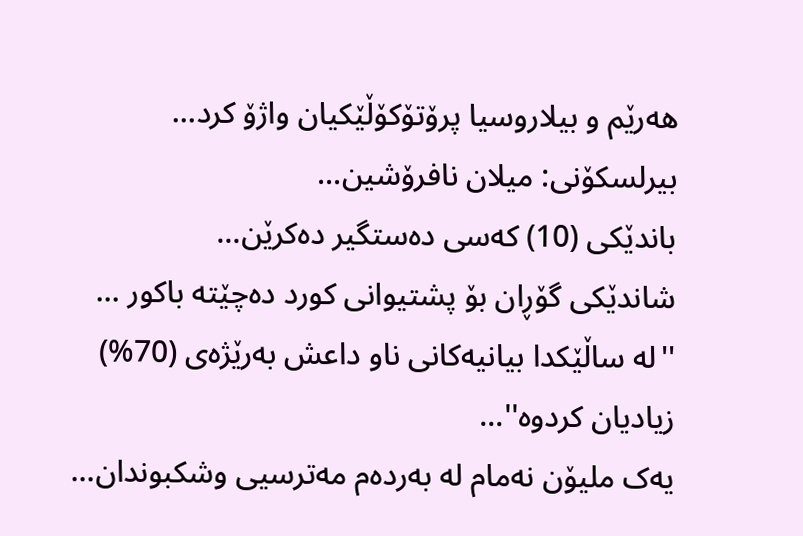هەرێم و بیلاروسیا پرۆتۆکۆڵێکیان واژۆ کرد...
بیرلسكۆنی: میلان نافرۆشین...
باندێکی (10) کەسى دەستگیر دەکرێن...
شاندێکى گۆڕان بۆ پشتیوانی کورد دەچێتە باکور ...
''لە ساڵێکدا بیانیه‌كانی ناو داعش بەرێژەى (70%) زیادیان کردوە''...
یەک ملیۆن نەمام لە بەردەم مەترسیی وشکبوندان...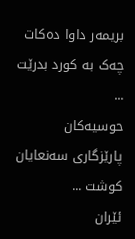بریمه‌ر داوا دەکات چەک بە کورد بدرێت ...
حوسیەکان پارێزگارى سەنعایان کوشت ...
ئێران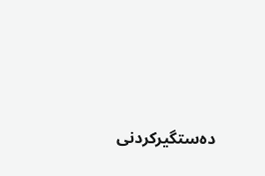دەستگیرکردنى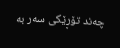چه‌ند تۆڕێكی‌ سه‌ر به‌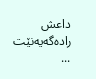داعش رادەگەیەنێت ...